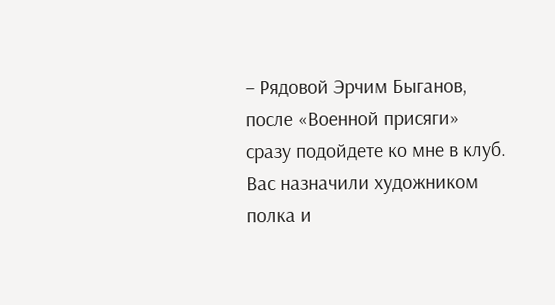– Рядовой Эрчим Быганов, после «Военной присяги» сразу подойдете ко мне в клуб. Вас назначили художником полка и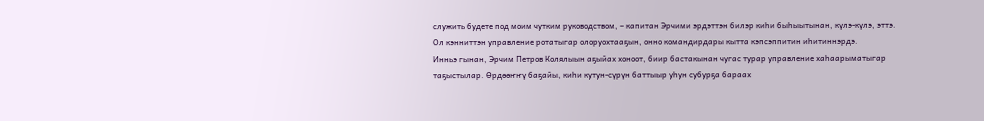служить будете под моим чутким руководством, – капитан Эрчими эрдэттэн билэр киһи быһыытынан, күлэ-күлэ, эттэ.
Ол кэнниттэн управление ротатыгар олоруохтааҕын, онно командирдары кытта кэпсэппитин иһитиннэрдэ.
Инньэ гынан, Эрчим Петров Колялыын аҕыйах хоноот, биир бастакынан чугас турар управление хаһаарыматыгар таҕыстылар. Өрдөөҥҥү баҕайы, киһи кутун-сүрүн баттыыр уһун субурҕа бараах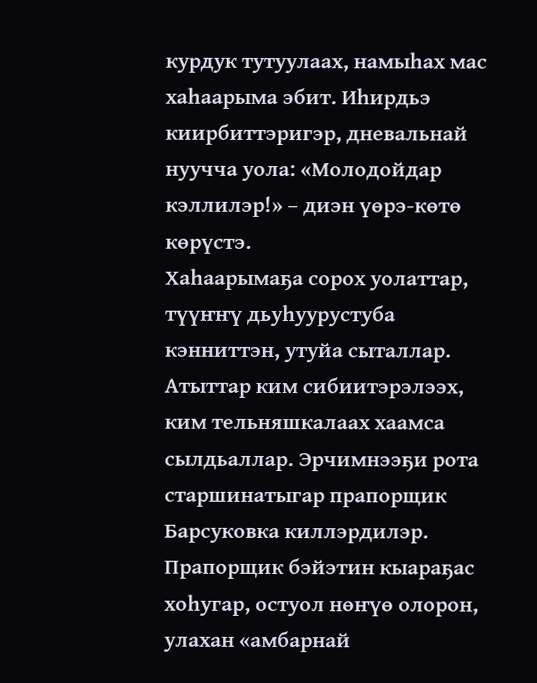курдук тутуулаах, намыһах мас хаһаарыма эбит. Иһирдьэ киирбиттэригэр, дневальнай нуучча уола: «Молодойдар кэллилэр!» – диэн үөрэ-көтө көрүстэ.
Хаһаарымаҕа сорох уолаттар, түүҥҥү дьуһуурустуба кэнниттэн, утуйа сыталлар. Атыттар ким сибиитэрэлээх, ким тельняшкалаах хаамса сылдьаллар. Эрчимнээҕи рота старшинатыгар прапорщик Барсуковка киллэрдилэр. Прапорщик бэйэтин кыараҕас хоһугар, остуол нөҥүө олорон, улахан «амбарнай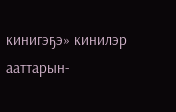кинигэҕэ» кинилэр ааттарын-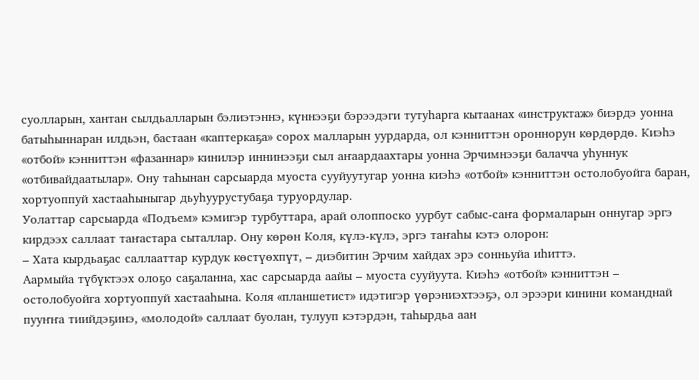суолларын, хантан сылдьалларын бэлиэтэннэ, күннээҕи бэрээдэги тутуһарга кытаанах «инструктаж» биэрдэ уонна батыһыннаран илдьэн, бастаан «каптеркаҕа» сорох малларын уурдарда, ол кэнниттэн ороннорун көрдөрдө. Киэһэ «отбой» кэнниттэн «фазаннар» кинилэр иннинээҕи сыл аҥаардаахтары уонна Эрчимнээҕи балачча уһуннук «отбивайдаатылар». Ону таһынан сарсыарда муоста сууйуутугар уонна киэһэ «отбой» кэнниттэн остолобуойга баран, хортуоппуй хастааһыныгар дьуһуурустубаҕа туруордулар.
Уолаттар сарсыарда «Подъем» кэмигэр турбуттара, арай олоппоско уурбут сабыс-саҥа формаларын оннугар эргэ кирдээх саллаат таҥастара сыталлар. Ону көрөн Коля, күлэ-күлэ, эргэ таҥаһы кэтэ олорон:
– Хата кырдьаҕас саллааттар курдук көстүөхпүт, – диэбитин Эрчим хайдах эрэ сонньуйа иһиттэ.
Аармыйа түбүктээх олоҕо саҕаланна, хас сарсыарда аайы – муоста сууйуута. Киэһэ «отбой» кэнниттэн – остолобуойга хортуоппуй хастааһына. Коля «планшетист» идэтигэр үөрэниэхтээҕэ, ол эрээри кинини команднай пууҥҥа тиийдэҕинэ, «молодой» саллаат буолан, тулууп кэтэрдэн, таһырдьа аан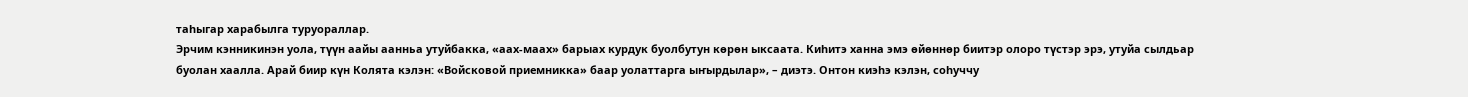таһыгар харабылга туруораллар.
Эрчим кэнникинэн уола, түүн аайы аанньа утуйбакка, «аах-маах» барыах курдук буолбутун көрөн ыксаата. Киһитэ ханна эмэ өйөннөр биитэр олоро түстэр эрэ, утуйа сылдьар буолан хаалла. Арай биир күн Колята кэлэн: «Войсковой приемникка» баар уолаттарга ыҥырдылар», – диэтэ. Онтон киэһэ кэлэн, соһуччу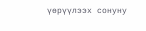үөрүүлээх сонуну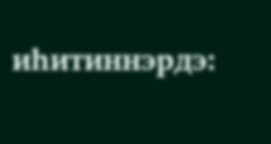иһитиннэрдэ: